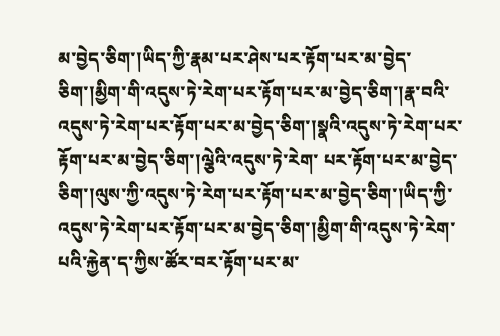མ་བྱེད་ཅིག་།ཡིད་ཀྱི་རྣམ་པར་ཤེས་པར་རྟོག་པར་མ་བྱེད་ཅིག་།མྱིག་གི་འདུས་ཏེ་རེག་པར་རྟོག་པར་མ་བྱེད་ཅིག་།རྣ་བའི་འདུས་ཏེ་རེག་པར་རྟོག་པར་མ་བྱེད་ཅིག་།སྣའི་འདུས་ཏེ་རེག་པར་རྟོག་པར་མ་བྱེད་ཅིག་།ལྕེའི་འདུས་ཏེ་རེག་ པར་རྟོག་པར་མ་བྱེད་ཅིག་།ལུས་ཀྱི་འདུས་ཏེ་རེག་པར་རྟོག་པར་མ་བྱེད་ཅིག་།ཡིད་ཀྱི་འདུས་ཏེ་རེག་པར་རྟོག་པར་མ་བྱེད་ཅིག་།མྱིག་གི་འདུས་ཏེ་རེག་པའི་རྐྱེན་ད་ཀྱིས་ཚོར་བར་རྟོག་པར་མ་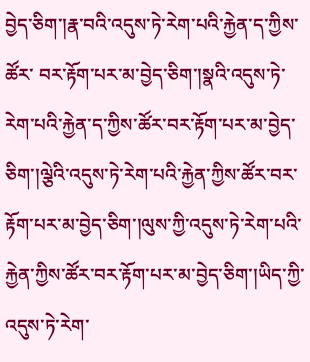བྱེད་ཅིག་།རྣ་བའི་འདུས་ཏེ་རེག་པའི་རྐྱེན་ད་ཀྱིས་ཚོར་ བར་རྟོག་པར་མ་བྱེད་ཅིག་།སྣའི་འདུས་ཏེ་རེག་པའི་རྐྱེན་ད་ཀྱིས་ཚོར་བར་རྟོག་པར་མ་བྱེད་ཅིག་།ལྕེའི་འདུས་ཏེ་རེག་པའི་རྐྱེན་ཀྱིས་ཚོར་བར་རྟོག་པར་མ་བྱེད་ཅིག་།ལུས་ཀྱི་འདུས་ཏེ་རེག་པའི་རྐྱེན་ཀྱིས་ཚོར་བར་རྟོག་པར་མ་བྱེད་ཅིག་།ཡིད་ཀྱི་ འདུས་ཏེ་རེག་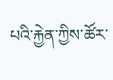པའི་རྐྱེན་ཀྱིས་ཚོར་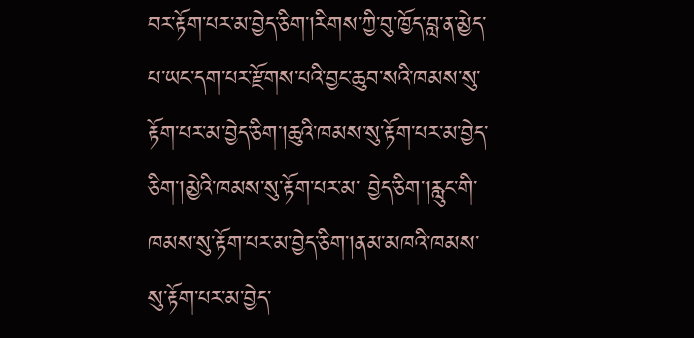བར་རྟོག་པར་མ་བྱེད་ཅིག་།རིགས་ཀྱི་བུ་ཁྱོད་བླ་ན་མྱེད་པ་ཡང་དག་པར་རྫོགས་པའི་བྱང་ཆུབ་སའི་ཁམས་སུ་རྟོག་པར་མ་བྱེད་ཅིག་།ཆུའི་ཁམས་སུ་རྟོག་པར་མ་བྱེད་ཅིག་།མྱེའི་ཁམས་སུ་རྟོག་པར་མ་ བྱེད་ཅིག་།རླུང་གི་ཁམས་སུ་རྟོག་པར་མ་བྱེད་ཅིག་།ནམ་མཁའི་ཁམས་སུ་རྟོག་པར་མ་བྱེད་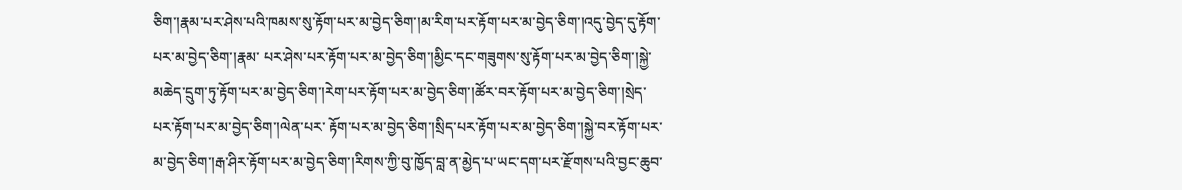ཅིག་།རྣམ་པར་ཤེས་པའི་ཁམས་སུ་རྟོག་པར་མ་བྱེད་ཅིག་།མ་རིག་པར་རྟོག་པར་མ་བྱེད་ཅིག་།འདུ་བྱེད་དུ་རྟོག་པར་མ་བྱེད་ཅིག་།རྣམ་ པར་ཤེས་པར་རྟོག་པར་མ་བྱེད་ཅིག་།མྱིང་དང་གཟུགས་སུ་རྟོག་པར་མ་བྱེད་ཅིག་།སྐྱེ་མཆེད་དྲུག་ཏུ་རྟོག་པར་མ་བྱེད་ཅིག་།རེག་པར་རྟོག་པར་མ་བྱེད་ཅིག་།ཚོར་བར་རྟོག་པར་མ་བྱེད་ཅིག་།སྲེད་པར་རྟོག་པར་མ་བྱེད་ཅིག་།ལེན་པར་ རྟོག་པར་མ་བྱེད་ཅིག་།སྲིད་པར་རྟོག་པར་མ་བྱེད་ཅིག་།སྐྱེ་བར་རྟོག་པར་མ་བྱེད་ཅིག་།རྒ་ཤིར་རྟོག་པར་མ་བྱེད་ཅིག་།རིགས་ཀྱི་བུ་ཁྱོད་བླ་ན་མྱེད་པ་ཡང་དག་པར་རྫོགས་པའི་བྱང་ཆུབ་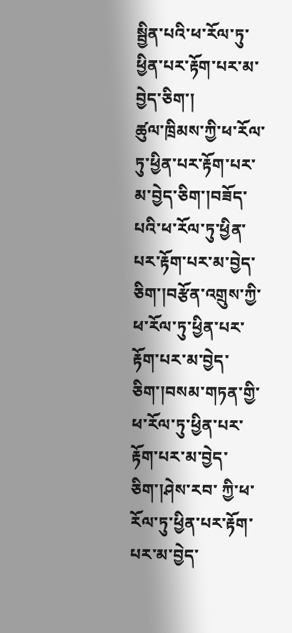སྦྱིན་པའི་ཕ་རོལ་ཏུ་ཕྱིན་པར་རྟོག་པར་མ་བྱེད་ཅིག་།
ཚུལ་ཁྲིམས་ཀྱི་ཕ་རོལ་ཏུ་ཕྱིན་པར་རྟོག་པར་མ་བྱེད་ཅིག་།བཟོད་པའི་ཕ་རོལ་ཏུ་ཕྱིན་པར་རྟོག་པར་མ་བྱེད་ཅིག་།བརྩོན་འགྲུས་ཀྱི་ཕ་རོལ་ཏུ་ཕྱིན་པར་རྟོག་པར་མ་བྱེད་ཅིག་།བསམ་གཏན་གྱི་ཕ་རོལ་ཏུ་ཕྱིན་པར་རྟོག་པར་མ་བྱེད་ཅིག་།ཤེས་རབ་ ཀྱི་ཕ་རོལ་ཏུ་ཕྱིན་པར་རྟོག་པར་མ་བྱེད་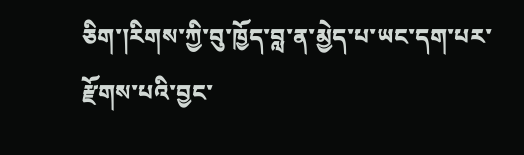ཅིག་།རིགས་ཀྱི་བུ་ཁྱོད་བླ་ན་མྱེད་པ་ཡང་དག་པར་རྫོགས་པའི་བྱང་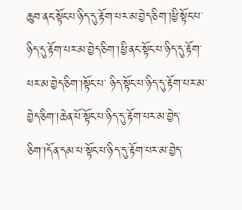ཆུབ་ནང་སྟོང་པ་ཉིད་དུ་རྟོག་པར་མ་བྱེད་ཅིག་།ཕྱི་སྟོང་པ་ཉིད་དུ་རྟོག་པར་མ་བྱེད་ཅིག་།ཕྱི་ནང་སྟོང་པ་ཉིད་དུ་རྟོག་པར་མ་བྱེད་ཅིག་།སྟོང་པ་ ཉིད་སྟོང་པ་ཉིད་དུ་རྟོག་པར་མ་བྱེད་ཅིག་།ཆེན་པོ་སྟོང་པ་ཉིད་དུ་རྟོག་པར་མ་བྱེད་ཅིག་།དོན་དམ་པ་སྟོང་པ་ཉིད་དུ་རྟོག་པར་མ་བྱེད་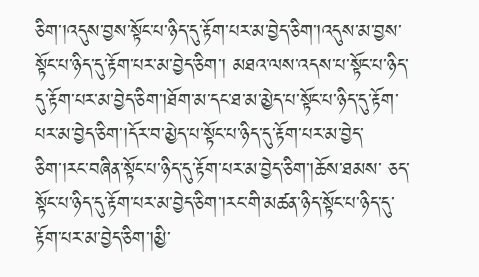ཅིག་།འདུས་བྱས་སྟོང་པ་ཉིད་དུ་རྟོག་པར་མ་བྱེད་ཅིག་།འདུས་མ་བྱས་སྟོང་པ་ཉིད་དུ་རྟོག་པར་མ་བྱེད་ཅིག་། མཐའ་ལས་འདས་པ་སྟོང་པ་ཉིད་དུ་རྟོག་པར་མ་བྱེད་ཅིག་།ཐོག་མ་དང་ཐ་མ་མྱེད་པ་སྟོང་པ་ཉིད་དུ་རྟོག་པར་མ་བྱེད་ཅིག་།དོར་བ་མྱེད་པ་སྟོང་པ་ཉིད་དུ་རྟོག་པར་མ་བྱེད་ཅིག་།རང་བཞིན་སྟོང་པ་ཉིད་དུ་རྟོག་པར་མ་བྱེད་ཅིག་།ཆོས་ཐམས་ ཅད་སྟོང་པ་ཉིད་དུ་རྟོག་པར་མ་བྱེད་ཅིག་།རང་གི་མཚན་ཉིད་སྟོང་པ་ཉིད་དུ་རྟོག་པར་མ་བྱེད་ཅིག་།མྱི་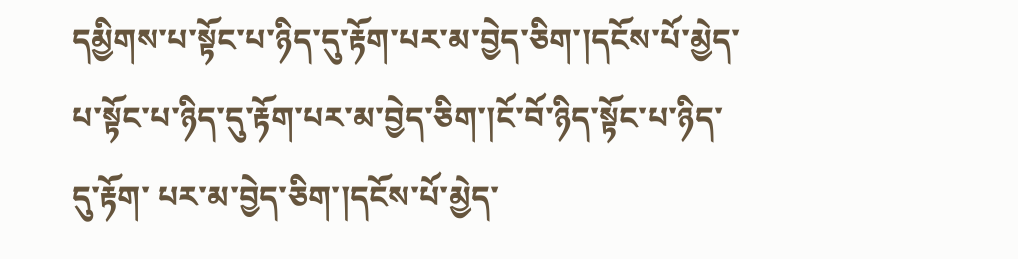དམྱིགས་པ་སྟོང་པ་ཉིད་དུ་རྟོག་པར་མ་བྱེད་ཅིག་།དངོས་པོ་མྱེད་པ་སྟོང་པ་ཉིད་དུ་རྟོག་པར་མ་བྱེད་ཅིག་།ངོ་བོ་ཉིད་སྟོང་པ་ཉིད་དུ་རྟོག་ པར་མ་བྱེད་ཅིག་།དངོས་པོ་མྱེད་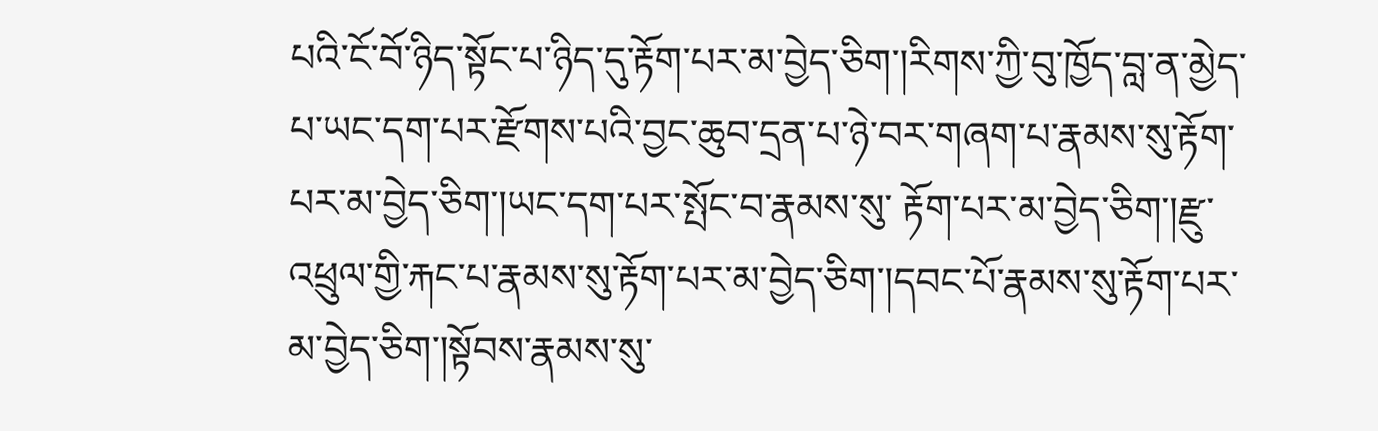པའི་ངོ་བོ་ཉིད་སྟོང་པ་ཉིད་དུ་རྟོག་པར་མ་བྱེད་ཅིག་།རིགས་ཀྱི་བུ་ཁྱོད་བླ་ན་མྱེད་པ་ཡང་དག་པར་རྫོགས་པའི་བྱང་ཆུབ་དྲན་པ་ཉེ་བར་གཞག་པ་རྣམས་སུ་རྟོག་པར་མ་བྱེད་ཅིག་།ཡང་དག་པར་སྤོང་བ་རྣམས་སུ་ རྟོག་པར་མ་བྱེད་ཅིག་།རྫུ་འཕྲུལ་གྱི་རྐང་པ་རྣམས་སུ་རྟོག་པར་མ་བྱེད་ཅིག་།དབང་པོ་རྣམས་སུ་རྟོག་པར་མ་བྱེད་ཅིག་།སྟོབས་རྣམས་སུ་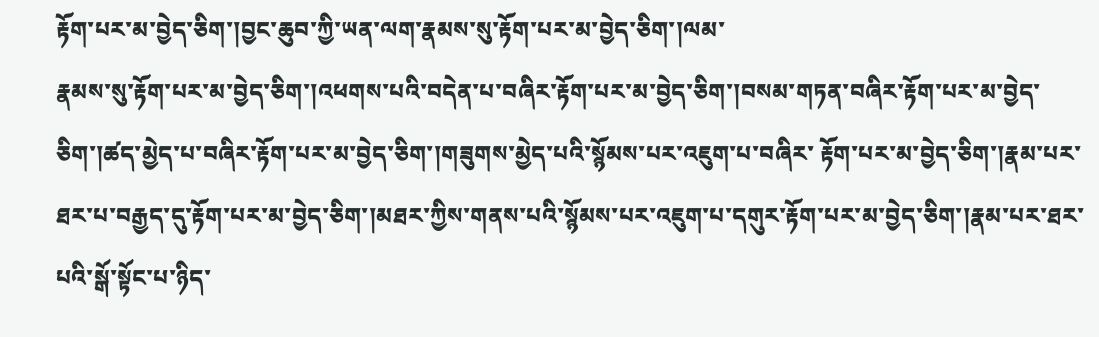རྟོག་པར་མ་བྱེད་ཅིག་།བྱང་ཆུབ་ཀྱི་ཡན་ལག་རྣམས་སུ་རྟོག་པར་མ་བྱེད་ཅིག་།ལམ་
རྣམས་སུ་རྟོག་པར་མ་བྱེད་ཅིག་།འཕགས་པའི་བདེན་པ་བཞིར་རྟོག་པར་མ་བྱེད་ཅིག་།བསམ་གཏན་བཞིར་རྟོག་པར་མ་བྱེད་ཅིག་།ཚད་མྱེད་པ་བཞིར་རྟོག་པར་མ་བྱེད་ཅིག་།གཟུགས་མྱེད་པའི་སྙོམས་པར་འཇུག་པ་བཞིར་ རྟོག་པར་མ་བྱེད་ཅིག་།རྣམ་པར་ཐར་པ་བརྒྱད་དུ་རྟོག་པར་མ་བྱེད་ཅིག་།མཐར་ཀྱིས་གནས་པའི་སྙོམས་པར་འཇུག་པ་དགུར་རྟོག་པར་མ་བྱེད་ཅིག་།རྣམ་པར་ཐར་པའི་སྒོ་སྟོང་པ་ཉིད་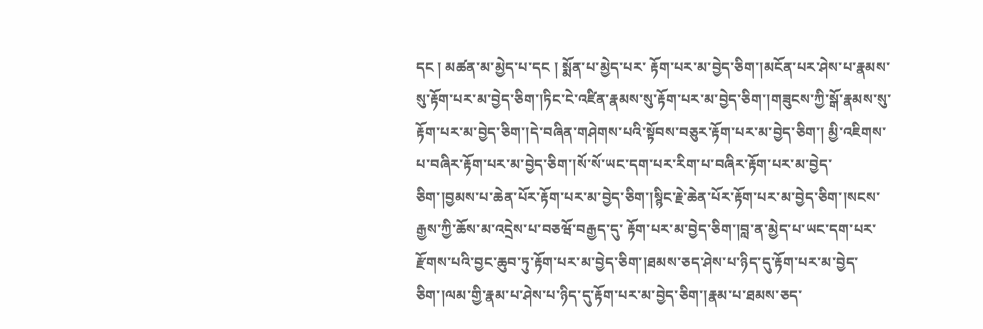དང ། མཚན་མ་མྱེད་པ་དང ། སྨོན་པ་མྱེད་པར་ རྟོག་པར་མ་བྱེད་ཅིག་།མངོན་པར་ཤེས་པ་རྣམས་སུ་རྟོག་པར་མ་བྱེད་ཅིག་།ཏིང་ངེ་འཛིན་རྣམས་སུ་རྟོག་པར་མ་བྱེད་ཅིག་།གཟུངས་ཀྱི་སྒོ་རྣམས་སུ་རྟོག་པར་མ་བྱེད་ཅིག་།དེ་བཞིན་གཤེགས་པའི་སྟོབས་བཅུར་རྟོག་པར་མ་བྱེད་ཅིག་། མྱི་འཇིགས་པ་བཞིར་རྟོག་པར་མ་བྱེད་ཅིག་།སོ་སོ་ཡང་དག་པར་རིག་པ་བཞིར་རྟོག་པར་མ་བྱེད་ཅིག་།བྱམས་པ་ཆེན་པོར་རྟོག་པར་མ་བྱེད་ཅིག་།སྙིང་རྗེ་ཆེན་པོར་རྟོག་པར་མ་བྱེད་ཅིག་།སངས་རྒྱས་ཀྱི་ཆོས་མ་འདྲེས་པ་བཅཝོ་བརྒྱད་དུ་ རྟོག་པར་མ་བྱེད་ཅིག་།བླ་ན་མྱེད་པ་ཡང་དག་པར་རྫོགས་པའི་བྱང་ཆུབ་ཏུ་རྟོག་པར་མ་བྱེད་ཅིག་།ཐམས་ཅད་ཤེས་པ་ཉིད་དུ་རྟོག་པར་མ་བྱེད་ཅིག་།ལམ་གྱི་རྣམ་པ་ཤེས་པ་ཉིད་དུ་རྟོག་པར་མ་བྱེད་ཅིག་།རྣམ་པ་ཐམས་ཅད་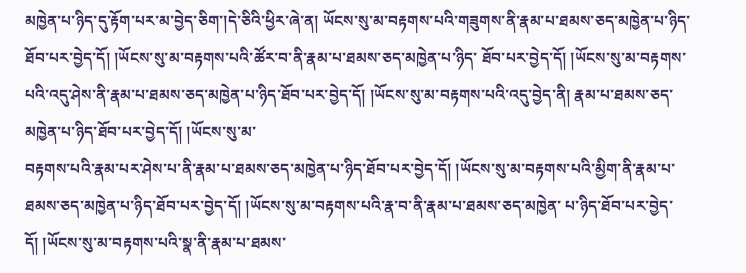མཁྱེན་པ་ཉིད་དུ་རྟོག་པར་མ་བྱེད་ཅིག་།དེ་ཅིའི་ཕྱིར་ཞེ་ན། ཡོངས་སུ་མ་བརྟགས་པའི་གཟུགས་ནི་རྣམ་པ་ཐམས་ཅད་མཁྱེན་པ་ཉིད་ཐོབ་པར་བྱེད་དོ། །ཡོངས་སུ་མ་བརྟགས་པའི་ཚོར་བ་ནི་རྣམ་པ་ཐམས་ཅད་མཁྱེན་པ་ཉིད་ ཐོབ་པར་བྱེད་དོ། །ཡོངས་སུ་མ་བརྟགས་པའི་འདུ་ཤེས་ནི་རྣམ་པ་ཐམས་ཅད་མཁྱེན་པ་ཉིད་ཐོབ་པར་བྱེད་དོ། །ཡོངས་སུ་མ་བརྟགས་པའི་འདུ་བྱེད་ནི། རྣམ་པ་ཐམས་ཅད་མཁྱེན་པ་ཉིད་ཐོབ་པར་བྱེད་དོ། །ཡོངས་སུ་མ་
བརྟགས་པའི་རྣམ་པར་ཤེས་པ་ནི་རྣམ་པ་ཐམས་ཅད་མཁྱེན་པ་ཉིད་ཐོབ་པར་བྱེད་དོ། །ཡོངས་སུ་མ་བརྟགས་པའི་མྱིག་ནི་རྣམ་པ་ཐམས་ཅད་མཁྱེན་པ་ཉིད་ཐོབ་པར་བྱེད་དོ། །ཡོངས་སུ་མ་བརྟགས་པའི་རྣ་བ་ནི་རྣམ་པ་ཐམས་ཅད་མཁྱེན་ པ་ཉིད་ཐོབ་པར་བྱེད་དོ། །ཡོངས་སུ་མ་བརྟགས་པའི་སྣ་ནི་རྣམ་པ་ཐམས་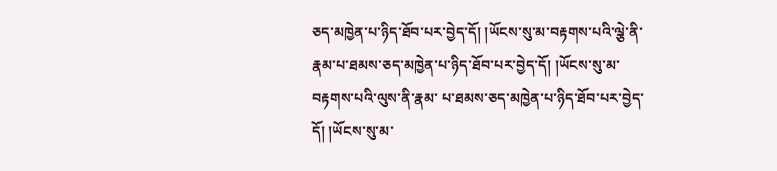ཅད་མཁྱེན་པ་ཉིད་ཐོབ་པར་བྱེད་དོ། །ཡོངས་སུ་མ་བརྟགས་པའི་ལྕེ་ནི་རྣམ་པ་ཐམས་ཅད་མཁྱེན་པ་ཉིད་ཐོབ་པར་བྱེད་དོ། །ཡོངས་སུ་མ་བརྟགས་པའི་ལུས་ནི་རྣམ་ པ་ཐམས་ཅད་མཁྱེན་པ་ཉིད་ཐོབ་པར་བྱེད་དོ། །ཡོངས་སུ་མ་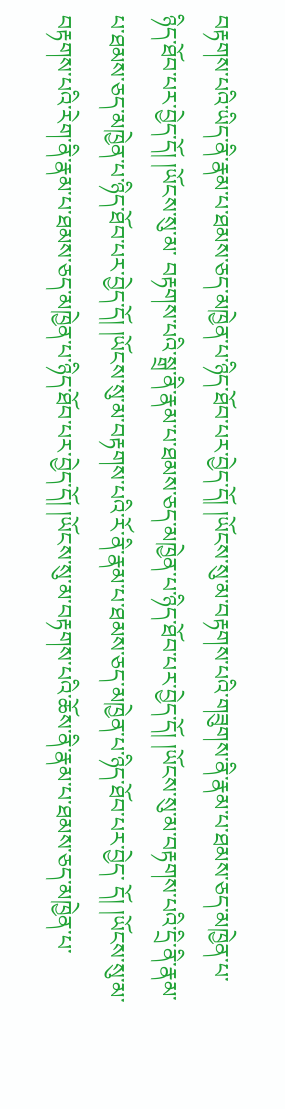བརྟགས་པའི་ཡིད་ནི་རྣམ་པ་ཐམས་ཅད་མཁྱེན་པ་ཉིད་ཐོབ་པར་བྱེད་དོ། །ཡོངས་སུ་མ་བརྟགས་པའི་གཟུགས་ནི་རྣམ་པ་ཐམས་ཅད་མཁྱེན་པ་ཉིད་ཐོབ་པར་བྱེད་དོ། །ཡོངས་སུ་མ་ བརྟགས་པའི་སྒྲ་ནི་རྣམ་པ་ཐམས་ཅད་མཁྱེན་པ་ཉིད་ཐོབ་པར་བྱེད་དོ། །ཡོངས་སུ་མ་བརྟགས་པའི་དྲི་ནི་རྣམ་པ་ཐམས་ཅད་མཁྱེན་པ་ཉིད་ཐོབ་པར་བྱེད་དོ། །ཡོངས་སུ་མ་བརྟགས་པའི་རོ་ནི་རྣམ་པ་ཐམས་ཅད་མཁྱེན་པ་ཉིད་ཐོབ་པར་བྱེད་ དོ། །ཡོངས་སུ་མ་བརྟགས་པའི་རེག་ནི་རྣམ་པ་ཐམས་ཅད་མཁྱེན་པ་ཉིད་ཐོབ་པར་བྱེད་དོ། །ཡོངས་སུ་མ་བརྟགས་པའི་ཆོས་ནི་རྣམ་པ་ཐམས་ཅད་མཁྱེན་པ་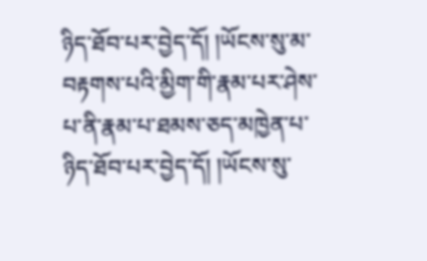ཉིད་ཐོབ་པར་བྱེད་དོ། །ཡོངས་སུ་མ་བརྟགས་པའི་མྱིག་གི་རྣམ་པར་ཤེས་ པ་ནི་རྣམ་པ་ཐམས་ཅད་མཁྱེན་པ་ཉིད་ཐོབ་པར་བྱེད་དོ། །ཡོངས་སུ་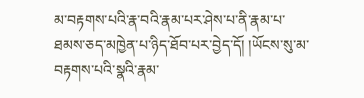མ་བརྟགས་པའི་རྣ་བའི་རྣམ་པར་ཤེས་པ་ནི་རྣམ་པ་ཐམས་ཅད་མཁྱེན་པ་ཉིད་ཐོབ་པར་བྱེད་དོ། །ཡོངས་སུ་མ་བརྟགས་པའི་སྣའི་རྣམ་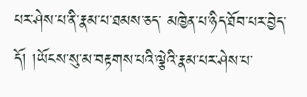པར་ཤེས་པ་ནི་རྣམ་པ་ཐམས་ཅད་ མཁྱེན་པ་ཉིད་ཐོབ་པར་བྱེད་དོ། །ཡོངས་སུ་མ་བརྟགས་པའི་ལྕེའི་རྣམ་པར་ཤེས་པ་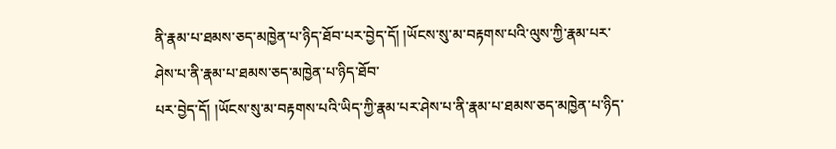ནི་རྣམ་པ་ཐམས་ཅད་མཁྱེན་པ་ཉིད་ཐོབ་པར་བྱེད་དོ། །ཡོངས་སུ་མ་བརྟགས་པའི་ལུས་ཀྱི་རྣམ་པར་ཤེས་པ་ནི་རྣམ་པ་ཐམས་ཅད་མཁྱེན་པ་ཉིད་ཐོབ་
པར་བྱེད་དོ། །ཡོངས་སུ་མ་བརྟགས་པའི་ཡིད་ཀྱི་རྣམ་པར་ཤེས་པ་ནི་རྣམ་པ་ཐམས་ཅད་མཁྱེན་པ་ཉིད་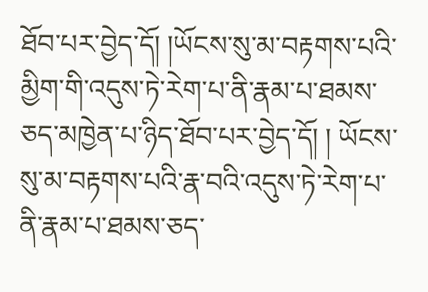ཐོབ་པར་བྱེད་དོ། །ཡོངས་སུ་མ་བརྟགས་པའི་མྱིག་གི་འདུས་ཏེ་རེག་པ་ནི་རྣམ་པ་ཐམས་ཅད་མཁྱེན་པ་ཉིད་ཐོབ་པར་བྱེད་དོ། ། ཡོངས་སུ་མ་བརྟགས་པའི་རྣ་བའི་འདུས་ཏེ་རེག་པ་ནི་རྣམ་པ་ཐམས་ཅད་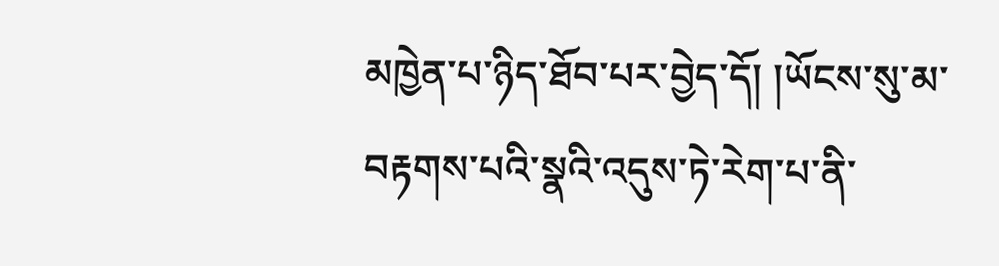མཁྱེན་པ་ཉིད་ཐོབ་པར་བྱེད་དོ། །ཡོངས་སུ་མ་བརྟགས་པའི་སྣའི་འདུས་ཏེ་རེག་པ་ནི་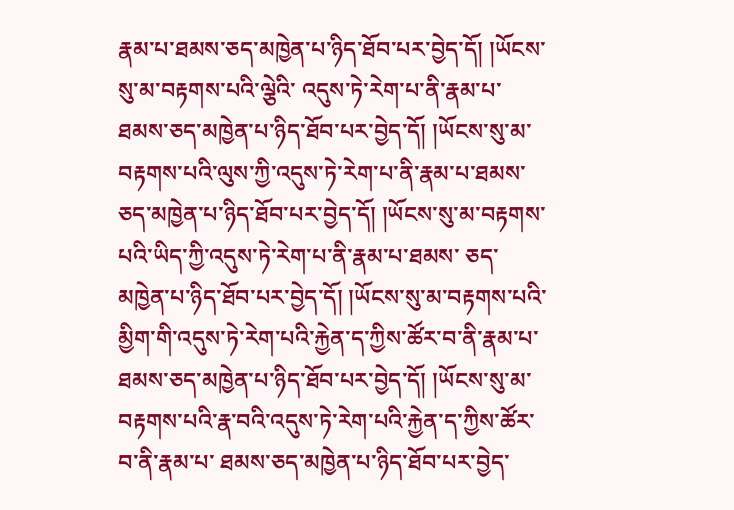རྣམ་པ་ཐམས་ཅད་མཁྱེན་པ་ཉིད་ཐོབ་པར་བྱེད་དོ། །ཡོངས་སུ་མ་བརྟགས་པའི་ལྕེའི་ འདུས་ཏེ་རེག་པ་ནི་རྣམ་པ་ཐམས་ཅད་མཁྱེན་པ་ཉིད་ཐོབ་པར་བྱེད་དོ། །ཡོངས་སུ་མ་བརྟགས་པའི་ལུས་ཀྱི་འདུས་ཏེ་རེག་པ་ནི་རྣམ་པ་ཐམས་ཅད་མཁྱེན་པ་ཉིད་ཐོབ་པར་བྱེད་དོ། །ཡོངས་སུ་མ་བརྟགས་པའི་ཡིད་ཀྱི་འདུས་ཏེ་རེག་པ་ནི་རྣམ་པ་ཐམས་ ཅད་མཁྱེན་པ་ཉིད་ཐོབ་པར་བྱེད་དོ། །ཡོངས་སུ་མ་བརྟགས་པའི་མྱིག་གི་འདུས་ཏེ་རེག་པའི་རྐྱེན་ད་ཀྱིས་ཚོར་བ་ནི་རྣམ་པ་ཐམས་ཅད་མཁྱེན་པ་ཉིད་ཐོབ་པར་བྱེད་དོ། །ཡོངས་སུ་མ་བརྟགས་པའི་རྣ་བའི་འདུས་ཏེ་རེག་པའི་རྐྱེན་ད་ཀྱིས་ཚོར་བ་ནི་རྣམ་པ་ ཐམས་ཅད་མཁྱེན་པ་ཉིད་ཐོབ་པར་བྱེད་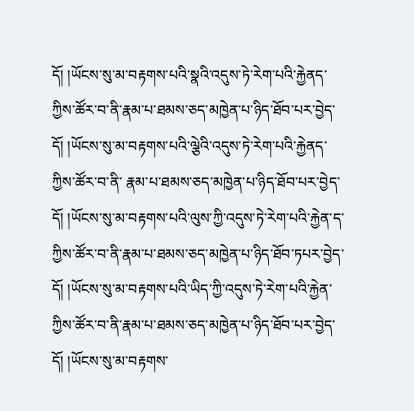དོ། །ཡོངས་སུ་མ་བརྟགས་པའི་སྣའི་འདུས་ཏེ་རེག་པའི་རྐྱེནད་ཀྱིས་ཚོར་བ་ནི་རྣམ་པ་ཐམས་ཅད་མཁྱེན་པ་ཉིད་ཐོབ་པར་བྱེད་དོ། །ཡོངས་སུ་མ་བརྟགས་པའི་ལྕེའི་འདུས་ཏེ་རེག་པའི་རྐྱེནད་ཀྱིས་ཚོར་བ་ནི་ རྣམ་པ་ཐམས་ཅད་མཁྱེན་པ་ཉིད་ཐོབ་པར་བྱེད་དོ། །ཡོངས་སུ་མ་བརྟགས་པའི་ལུས་ཀྱི་འདུས་ཏེ་རེག་པའི་རྐྱེན་ད་ཀྱིས་ཚོར་བ་ནི་རྣམ་པ་ཐམས་ཅད་མཁྱེན་པ་ཉིད་ཐོབ་ཏཔར་བྱེད་དོ། །ཡོངས་སུ་མ་བརྟགས་པའི་ཡིད་ཀྱི་འདུས་ཏེ་རེག་པའི་རྐྱེན་ ཀྱིས་ཚོར་བ་ནི་རྣམ་པ་ཐམས་ཅད་མཁྱེན་པ་ཉིད་ཐོབ་པར་བྱེད་དོ། །ཡོངས་སུ་མ་བརྟགས་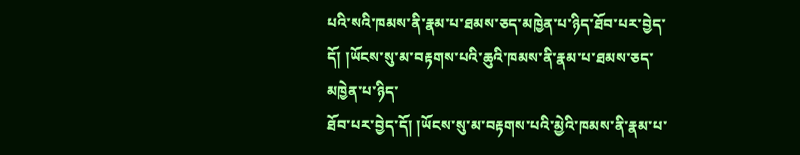པའི་སའི་ཁམས་ནི་རྣམ་པ་ཐམས་ཅད་མཁྱེན་པ་ཉིད་ཐོབ་པར་བྱེད་དོ། །ཡོངས་སུ་མ་བརྟགས་པའི་ཆུའི་ཁམས་ནི་རྣམ་པ་ཐམས་ཅད་མཁྱེན་པ་ཉིད་
ཐོབ་པར་བྱེད་དོ། །ཡོངས་སུ་མ་བརྟགས་པའི་མྱེའི་ཁམས་ནི་རྣམ་པ་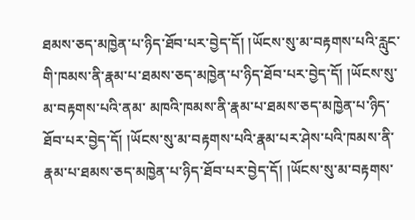ཐམས་ཅད་མཁྱེན་པ་ཉིད་ཐོབ་པར་བྱེད་དོ། །ཡོངས་སུ་མ་བརྟགས་པའི་རླུང་གི་ཁམས་ནི་རྣམ་པ་ཐམས་ཅད་མཁྱེན་པ་ཉིད་ཐོབ་པར་བྱེད་དོ། །ཡོངས་སུ་མ་བརྟགས་པའི་ནམ་ མཁའི་ཁམས་ནི་རྣམ་པ་ཐམས་ཅད་མཁྱེན་པ་ཉིད་ཐོབ་པར་བྱེད་དོ། །ཡོངས་སུ་མ་བརྟགས་པའི་རྣམ་པར་ཤེས་པའི་ཁམས་ནི་རྣམ་པ་ཐམས་ཅད་མཁྱེན་པ་ཉིད་ཐོབ་པར་བྱེད་དོ། །ཡོངས་སུ་མ་བརྟགས་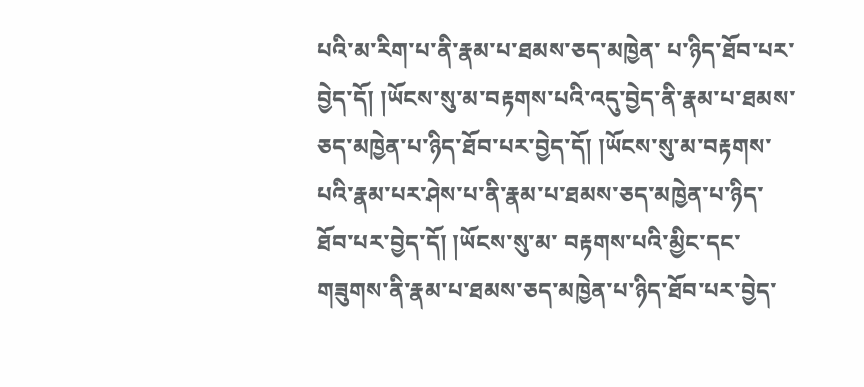པའི་མ་རིག་པ་ནི་རྣམ་པ་ཐམས་ཅད་མཁྱེན་ པ་ཉིད་ཐོབ་པར་བྱེད་དོ། །ཡོངས་སུ་མ་བརྟགས་པའི་འདུ་བྱེད་ནི་རྣམ་པ་ཐམས་ཅད་མཁྱེན་པ་ཉིད་ཐོབ་པར་བྱེད་དོ། །ཡོངས་སུ་མ་བརྟགས་པའི་རྣམ་པར་ཤེས་པ་ནི་རྣམ་པ་ཐམས་ཅད་མཁྱེན་པ་ཉིད་ཐོབ་པར་བྱེད་དོ། །ཡོངས་སུ་མ་ བརྟགས་པའི་མྱིང་དང་གཟུགས་ནི་རྣམ་པ་ཐམས་ཅད་མཁྱེན་པ་ཉིད་ཐོབ་པར་བྱེད་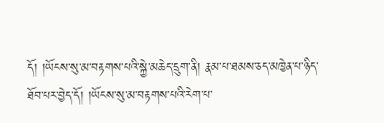དོ། །ཡོངས་སུ་མ་བརྟགས་པའི་སྐྱེ་མཆེད་དྲུག་ནི། རྣམ་པ་ཐམས་ཅད་མཁྱེན་པ་ཉིད་ཐོབ་པར་བྱེད་དོ། །ཡོངས་སུ་མ་བརྟགས་པའི་རེག་པ་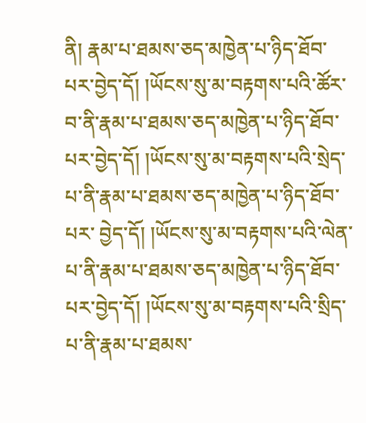ནི། རྣམ་པ་ཐམས་ཅད་མཁྱེན་པ་ཉིད་ཐོབ་པར་བྱེད་དོ། །ཡོངས་སུ་མ་བརྟགས་པའི་ཚོར་བ་ནི་རྣམ་པ་ཐམས་ཅད་མཁྱེན་པ་ཉིད་ཐོབ་པར་བྱེད་དོ། །ཡོངས་སུ་མ་བརྟགས་པའི་སྲེད་པ་ནི་རྣམ་པ་ཐམས་ཅད་མཁྱེན་པ་ཉིད་ཐོབ་པར་ བྱེད་དོ། །ཡོངས་སུ་མ་བརྟགས་པའི་ལེན་པ་ནི་རྣམ་པ་ཐམས་ཅད་མཁྱེན་པ་ཉིད་ཐོབ་པར་བྱེད་དོ། །ཡོངས་སུ་མ་བརྟགས་པའི་སྲིད་པ་ནི་རྣམ་པ་ཐམས་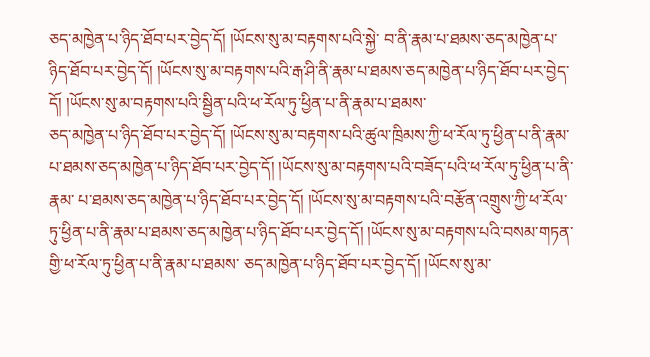ཅད་མཁྱེན་པ་ཉིད་ཐོབ་པར་བྱེད་དོ། །ཡོངས་སུ་མ་བརྟགས་པའི་སྐྱེ་ བ་ནི་རྣམ་པ་ཐམས་ཅད་མཁྱེན་པ་ཉིད་ཐོབ་པར་བྱེད་དོ། །ཡོངས་སུ་མ་བརྟགས་པའི་རྒ་ཤི་ནི་རྣམ་པ་ཐམས་ཅད་མཁྱེན་པ་ཉིད་ཐོབ་པར་བྱེད་དོ། །ཡོངས་སུ་མ་བརྟགས་པའི་སྦྱིན་པའི་ཕ་རོལ་ཏུ་ཕྱིན་པ་ནི་རྣམ་པ་ཐམས་
ཅད་མཁྱེན་པ་ཉིད་ཐོབ་པར་བྱེད་དོ། །ཡོངས་སུ་མ་བརྟགས་པའི་ཚུལ་ཁྲིམས་ཀྱི་ཕ་རོལ་ཏུ་ཕྱིན་པ་ནི་རྣམ་པ་ཐམས་ཅད་མཁྱེན་པ་ཉིད་ཐོབ་པར་བྱེད་དོ། །ཡོངས་སུ་མ་བརྟགས་པའི་བཟོད་པའི་ཕ་རོལ་ཏུ་ཕྱིན་པ་ནི་རྣམ་ པ་ཐམས་ཅད་མཁྱེན་པ་ཉིད་ཐོབ་པར་བྱེད་དོ། །ཡོངས་སུ་མ་བརྟགས་པའི་བརྩོན་འགྲུས་ཀྱི་ཕ་རོལ་ཏུ་ཕྱིན་པ་ནི་རྣམ་པ་ཐམས་ཅད་མཁྱེན་པ་ཉིད་ཐོབ་པར་བྱེད་དོ། །ཡོངས་སུ་མ་བརྟགས་པའི་བསམ་གཏན་གྱི་ཕ་རོལ་ཏུ་ཕྱིན་པ་ནི་རྣམ་པ་ཐམས་ ཅད་མཁྱེན་པ་ཉིད་ཐོབ་པར་བྱེད་དོ། །ཡོངས་སུ་མ་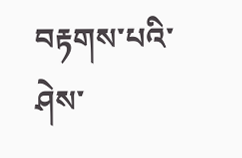བརྟགས་པའི་ཤེས་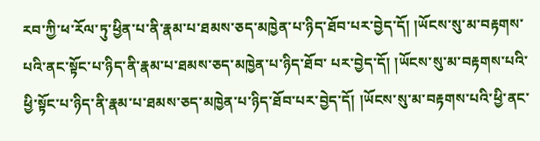རབ་ཀྱི་ཕ་རོལ་ཏུ་ཕྱིན་པ་ནི་རྣམ་པ་ཐམས་ཅད་མཁྱེན་པ་ཉིད་ཐོབ་པར་བྱེད་དོ། །ཡོངས་སུ་མ་བརྟགས་པའི་ནང་སྟོང་པ་ཉིད་ནི་རྣམ་པ་ཐམས་ཅད་མཁྱེན་པ་ཉིད་ཐོབ་ པར་བྱེད་དོ། །ཡོངས་སུ་མ་བརྟགས་པའི་ཕྱི་སྟོང་པ་ཉིད་ནི་རྣམ་པ་ཐམས་ཅད་མཁྱེན་པ་ཉིད་ཐོབ་པར་བྱེད་དོ། །ཡོངས་སུ་མ་བརྟགས་པའི་ཕྱི་ནང་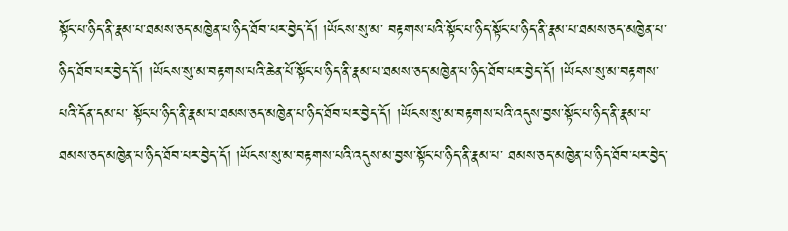སྟོང་པ་ཉིད་ནི་རྣམ་པ་ཐམས་ཅད་མཁྱེན་པ་ཉིད་ཐོབ་པར་བྱེད་དོ། །ཡོངས་སུ་མ་ བརྟགས་པའི་སྟོང་པ་ཉིད་སྟོང་པ་ཉིད་ནི་རྣམ་པ་ཐམས་ཅད་མཁྱེན་པ་ཉིད་ཐོབ་པར་བྱེད་དོ། །ཡོངས་སུ་མ་བརྟགས་པའི་ཆེན་པོ་སྟོང་པ་ཉིད་ནི་རྣམ་པ་ཐམས་ཅད་མཁྱེན་པ་ཉིད་ཐོབ་པར་བྱེད་དོ། །ཡོངས་སུ་མ་བརྟགས་པའི་དོན་དམ་པ་ སྟོང་པ་ཉིད་ནི་རྣམ་པ་ཐམས་ཅད་མཁྱེན་པ་ཉིད་ཐོབ་པར་བྱེད་དོ། །ཡོངས་སུ་མ་བརྟགས་པའི་འདུས་བྱས་སྟོང་པ་ཉིད་ནི་རྣམ་པ་ཐམས་ཅད་མཁྱེན་པ་ཉིད་ཐོབ་པར་བྱེད་དོ། །ཡོངས་སུ་མ་བརྟགས་པའི་འདུས་མ་བྱས་སྟོང་པ་ཉིད་ནི་རྣམ་པ་ ཐམས་ཅད་མཁྱེན་པ་ཉིད་ཐོབ་པར་བྱེད་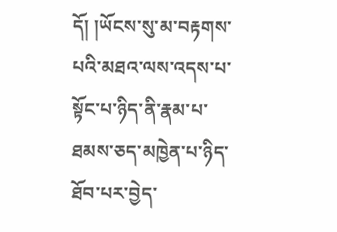དོ། །ཡོངས་སུ་མ་བརྟགས་པའི་མཐའ་ལས་འདས་པ་སྟོང་པ་ཉིད་ནི་རྣམ་པ་ཐམས་ཅད་མཁྱེན་པ་ཉིད་ཐོབ་པར་བྱེད་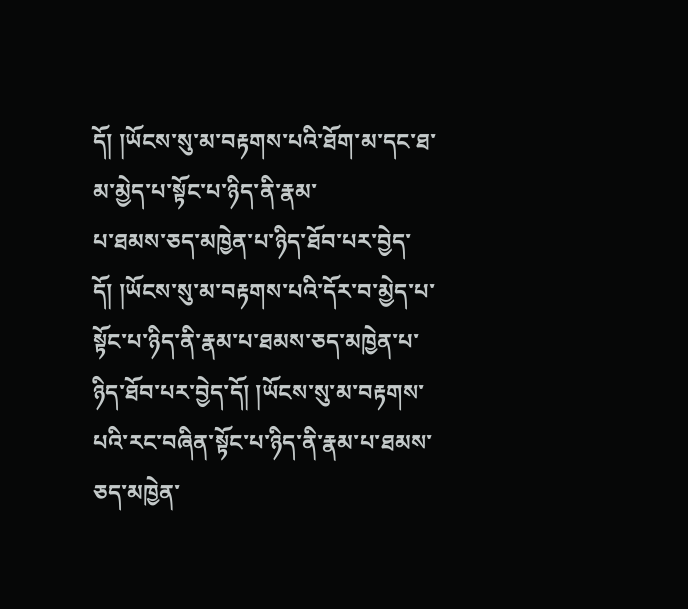དོ། །ཡོངས་སུ་མ་བརྟགས་པའི་ཐོག་མ་དང་ཐ་མ་མྱེད་པ་སྟོང་པ་ཉིད་ནི་རྣམ་
པ་ཐམས་ཅད་མཁྱེན་པ་ཉིད་ཐོབ་པར་བྱེད་དོ། །ཡོངས་སུ་མ་བརྟགས་པའི་དོར་བ་མྱེད་པ་སྟོང་པ་ཉིད་ནི་རྣམ་པ་ཐམས་ཅད་མཁྱེན་པ་ཉིད་ཐོབ་པར་བྱེད་དོ། །ཡོངས་སུ་མ་བརྟགས་པའི་རང་བཞིན་སྟོང་པ་ཉིད་ནི་རྣམ་པ་ཐམས་ཅད་མཁྱེན་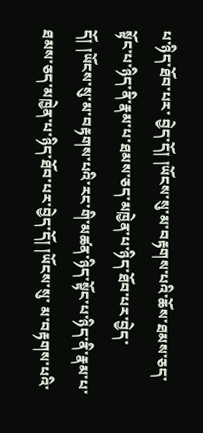པ་ཉིད་ཐོབ་པར་ བྱེད་དོ། །ཡོངས་སུ་མ་བརྟགས་པའི་ཆོས་ཐམས་ཅད་སྟོང་པ་ཉིད་ནི་རྣམ་པ་ཐམས་ཅད་མཁྱེན་པ་ཉིད་ཐོབ་པར་བྱེད་དོ། །ཡོངས་སུ་མ་བརྟགས་པའི་རང་གི་མཚན་ཉིད་སྟོང་པ་ཉིད་ནི་རྣམ་པ་ཐམས་ཅད་མཁྱེན་པ་ཉིད་ཐོབ་པར་བྱེད་དོ། །ཡོངས་སུ་ མ་བརྟགས་པའི་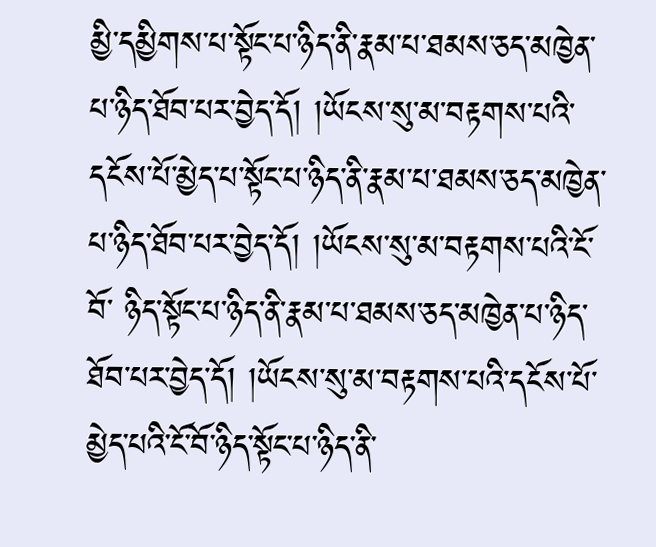མྱི་དམྱིགས་པ་སྟོང་པ་ཉིད་ནི་རྣམ་པ་ཐམས་ཅད་མཁྱེན་པ་ཉིད་ཐོབ་པར་བྱེད་དོ། །ཡོངས་སུ་མ་བརྟགས་པའི་དངོས་པོ་མྱེད་པ་སྟོང་པ་ཉིད་ནི་རྣམ་པ་ཐམས་ཅད་མཁྱེན་པ་ཉིད་ཐོབ་པར་བྱེད་དོ། །ཡོངས་སུ་མ་བརྟགས་པའི་ངོ་བོ་ ཉིད་སྟོང་པ་ཉིད་ནི་རྣམ་པ་ཐམས་ཅད་མཁྱེན་པ་ཉིད་ཐོབ་པར་བྱེད་དོ། །ཡོངས་སུ་མ་བརྟགས་པའི་དངོས་པོ་མྱེད་པའི་ངོ་བོ་ཉིད་སྟོང་པ་ཉིད་ནི་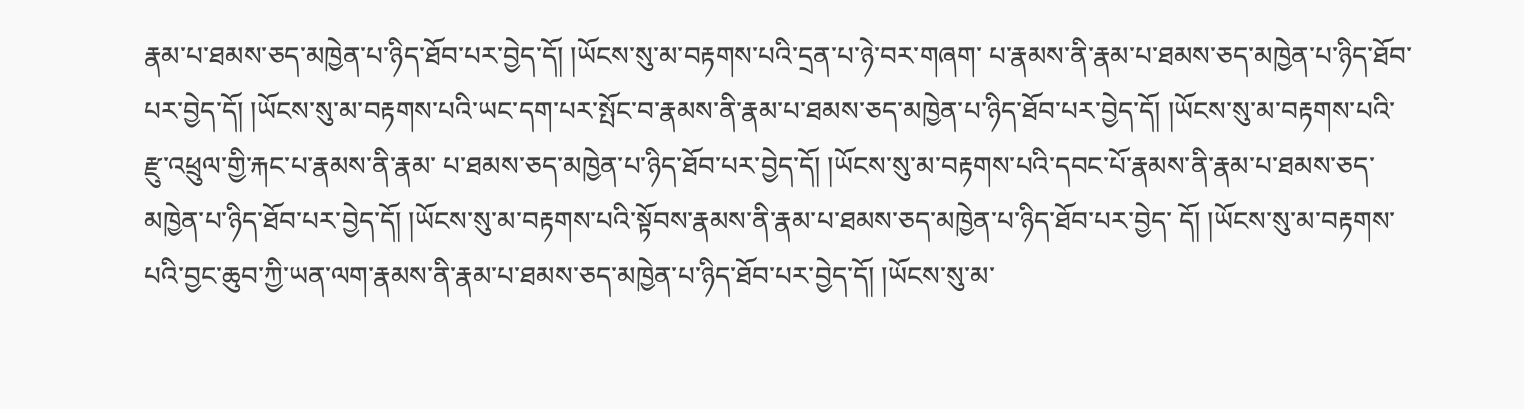རྣམ་པ་ཐམས་ཅད་མཁྱེན་པ་ཉིད་ཐོབ་པར་བྱེད་དོ། །ཡོངས་སུ་མ་བརྟགས་པའི་དྲན་པ་ཉེ་བར་གཞག་ པ་རྣམས་ནི་རྣམ་པ་ཐམས་ཅད་མཁྱེན་པ་ཉིད་ཐོབ་པར་བྱེད་དོ། །ཡོངས་སུ་མ་བརྟགས་པའི་ཡང་དག་པར་སྤོང་བ་རྣམས་ནི་རྣམ་པ་ཐམས་ཅད་མཁྱེན་པ་ཉིད་ཐོབ་པར་བྱེད་དོ། །ཡོངས་སུ་མ་བརྟགས་པའི་རྫུ་འཕྲུལ་གྱི་རྐང་པ་རྣམས་ནི་རྣམ་ པ་ཐམས་ཅད་མཁྱེན་པ་ཉིད་ཐོབ་པར་བྱེད་དོ། །ཡོངས་སུ་མ་བརྟགས་པའི་དབང་པོ་རྣམས་ནི་རྣམ་པ་ཐམས་ཅད་མཁྱེན་པ་ཉིད་ཐོབ་པར་བྱེད་དོ། །ཡོངས་སུ་མ་བརྟགས་པའི་སྟོབས་རྣམས་ནི་རྣམ་པ་ཐམས་ཅད་མཁྱེན་པ་ཉིད་ཐོབ་པར་བྱེད་ དོ། །ཡོངས་སུ་མ་བརྟགས་པའི་བྱང་ཆུབ་ཀྱི་ཡན་ལག་རྣམས་ནི་རྣམ་པ་ཐམས་ཅད་མཁྱེན་པ་ཉིད་ཐོབ་པར་བྱེད་དོ། །ཡོངས་སུ་མ་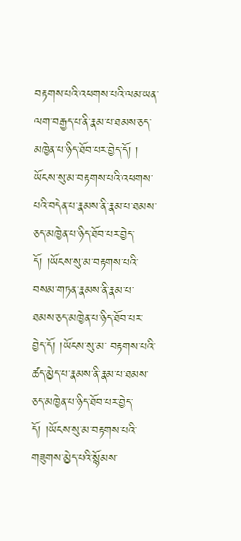བརྟགས་པའི་འཕགས་པའི་ལམ་ཡན་ལག་བརྒྱད་པ་ནི་རྣམ་པ་ཐམས་ཅད་མཁྱེན་པ་ཉིད་ཐོབ་པར་བྱེད་དོ། །
ཡོངས་སུ་མ་བརྟགས་པའི་འཕགས་པའི་བདེན་པ་རྣམས་ནི་རྣམ་པ་ཐམས་ཅད་མཁྱེན་པ་ཉིད་ཐོབ་པར་བྱེད་དོ། །ཡོངས་སུ་མ་བརྟགས་པའི་བསམ་གཏན་རྣམས་ནི་རྣམ་པ་ཐམས་ཅད་མཁྱེན་པ་ཉིད་ཐོབ་པར་བྱེད་དོ། །ཡོངས་སུ་མ་ བརྟགས་པའི་ཚད་མྱེད་པ་རྣམས་ནི་རྣམ་པ་ཐམས་ཅད་མཁྱེན་པ་ཉིད་ཐོབ་པར་བྱེད་དོ། །ཡོངས་སུ་མ་བརྟགས་པའི་གཟུགས་མྱེད་པའི་སྙོམས་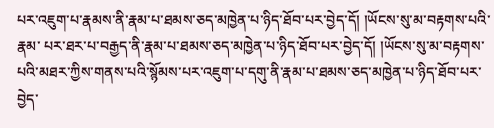པར་འཇུག་པ་རྣམས་ནི་རྣམ་པ་ཐམས་ཅད་མཁྱེན་པ་ཉིད་ཐོབ་པར་བྱེད་དོ། །ཡོངས་སུ་མ་བརྟགས་པའི་རྣམ་ པར་ཐར་པ་བརྒྱད་ནི་རྣམ་པ་ཐམས་ཅད་མཁྱེན་པ་ཉིད་ཐོབ་པར་བྱེད་དོ། །ཡོངས་སུ་མ་བརྟགས་པའི་མཐར་ཀྱིས་གནས་པའི་སྙོམས་པར་འཇུག་པ་དགུ་ནི་རྣམ་པ་ཐམས་ཅད་མཁྱེན་པ་ཉིད་ཐོབ་པར་བྱེད་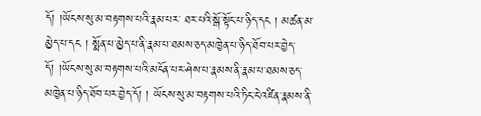དོ། །ཡོངས་སུ་མ་བརྟགས་པའི་རྣམ་པར་ ཐར་པའི་སྒོ་སྟོང་པ་ཉིད་དང ། མཚན་མ་མྱེད་པ་དང ། སྨོན་པ་མྱེད་པ་ནི་རྣམ་པ་ཐམས་ཅད་མཁྱེན་པ་ཉིད་ཐོབ་པར་བྱེད་དོ། །ཡོངས་སུ་མ་བརྟགས་པའི་མངོན་པར་ཤེས་པ་རྣམས་ནི་རྣམ་པ་ཐམས་ཅད་མཁྱེན་པ་ཉིད་ཐོབ་པར་བྱེད་དོ། ། ཡོངས་སུ་མ་བརྟགས་པའི་ཏིང་ངེ་འཛིན་རྣམས་ནི་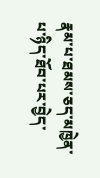རྣམ་པ་ཐམས་ཅད་མཁྱེན་པ་ཉིད་ཐོབ་པར་བྱེད་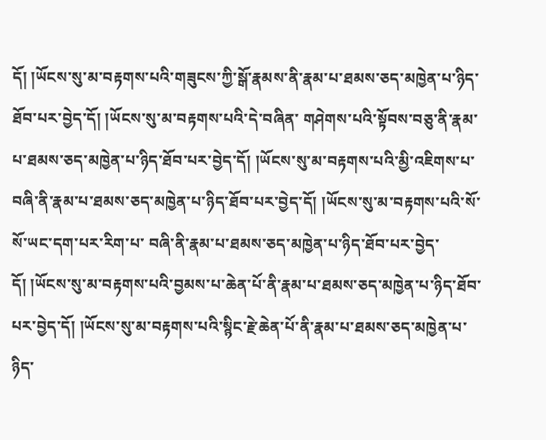དོ། །ཡོངས་སུ་མ་བརྟགས་པའི་གཟུངས་ཀྱི་སྒོ་རྣམས་ནི་རྣམ་པ་ཐམས་ཅད་མཁྱེན་པ་ཉིད་ཐོབ་པར་བྱེད་དོ། །ཡོངས་སུ་མ་བརྟགས་པའི་དེ་བཞིན་ གཤེགས་པའི་སྟོབས་བཅུ་ནི་རྣམ་པ་ཐམས་ཅད་མཁྱེན་པ་ཉིད་ཐོབ་པར་བྱེད་དོ། །ཡོངས་སུ་མ་བརྟགས་པའི་མྱི་འཇིགས་པ་བཞི་ནི་རྣམ་པ་ཐམས་ཅད་མཁྱེན་པ་ཉིད་ཐོབ་པར་བྱེད་དོ། །ཡོངས་སུ་མ་བརྟགས་པའི་སོ་སོ་ཡང་དག་པར་རིག་པ་ བཞི་ནི་རྣམ་པ་ཐམས་ཅད་མཁྱེན་པ་ཉིད་ཐོབ་པར་བྱེད་དོ། །ཡོངས་སུ་མ་བརྟགས་པའི་བྱམས་པ་ཆེན་པོ་ནི་རྣམ་པ་ཐམས་ཅད་མཁྱེན་པ་ཉིད་ཐོབ་པར་བྱེད་དོ། །ཡོངས་སུ་མ་བརྟགས་པའི་སྙིང་རྗེ་ཆེན་པོ་ནི་རྣམ་པ་ཐམས་ཅད་མཁྱེན་པ་ཉིད་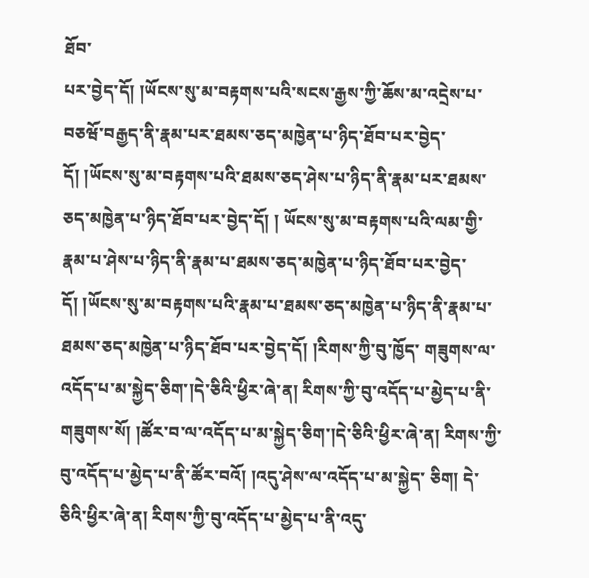ཐོབ་
པར་བྱེད་དོ། །ཡོངས་སུ་མ་བརྟགས་པའི་སངས་རྒྱས་ཀྱི་ཆོས་མ་འདྲེས་པ་བཅཝོ་བརྒྱད་ནི་རྣམ་པར་ཐམས་ཅད་མཁྱེན་པ་ཉིད་ཐོབ་པར་བྱེད་དོ། །ཡོངས་སུ་མ་བརྟགས་པའི་ཐམས་ཅད་ཤེས་པ་ཉིད་ནི་རྣམ་པར་ཐམས་ཅད་མཁྱེན་པ་ཉིད་ཐོབ་པར་བྱེད་དོ། ། ཡོངས་སུ་མ་བརྟགས་པའི་ལམ་གྱི་རྣམ་པ་ཤེས་པ་ཉིད་ནི་རྣམ་པ་ཐམས་ཅད་མཁྱེན་པ་ཉིད་ཐོབ་པར་བྱེད་དོ། །ཡོངས་སུ་མ་བརྟགས་པའི་རྣམ་པ་ཐམས་ཅད་མཁྱེན་པ་ཉིད་ནི་རྣམ་པ་ཐམས་ཅད་མཁྱེན་པ་ཉིད་ཐོབ་པར་བྱེད་དོ། །རིགས་ཀྱི་བུ་ཁྱོད་ གཟུགས་ལ་འདོད་པ་མ་སྐྱེད་ཅིག་།དེ་ཅིའི་ཕྱིར་ཞེ་ན། རིགས་ཀྱི་བུ་འདོད་པ་མྱེད་པ་ནི་གཟུགས་སོ། །ཚོར་བ་ལ་འདོད་པ་མ་སྐྱེད་ཅིག་།དེ་ཅིའི་ཕྱིར་ཞེ་ན། རིགས་ཀྱི་བུ་འདོད་པ་མྱེད་པ་ནི་ཚོར་བའོ། །འདུ་ཤེས་ལ་འདོད་པ་མ་སྐྱེད་ ཅིག། དེ་ཅིའི་ཕྱིར་ཞེ་ན། རིགས་ཀྱི་བུ་འདོད་པ་མྱེད་པ་ནི་འདུ་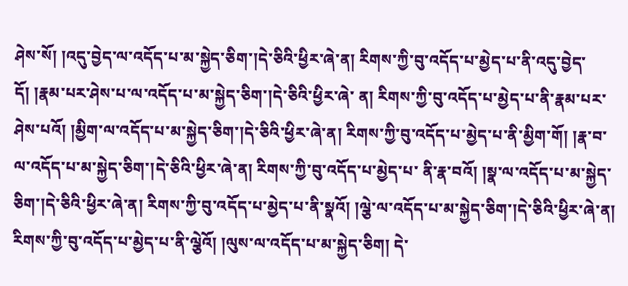ཤེས་སོ། །འདུ་བྱེད་ལ་འདོད་པ་མ་སྐྱེད་ཅིག་།དེ་ཅིའི་ཕྱིར་ཞེ་ན། རིགས་ཀྱི་བུ་འདོད་པ་མྱེད་པ་ནི་འདུ་བྱེད་དོ། །རྣམ་པར་ཤེས་པ་ལ་འདོད་པ་མ་སྐྱེད་ཅིག་།དེ་ཅིའི་ཕྱིར་ཞེ་ ན། རིགས་ཀྱི་བུ་འདོད་པ་མྱེད་པ་ནི་རྣམ་པར་ཤེས་པའོ། །མྱིག་ལ་འདོད་པ་མ་སྐྱེད་ཅིག་།དེ་ཅིའི་ཕྱིར་ཞེ་ན། རིགས་ཀྱི་བུ་འདོད་པ་མྱེད་པ་ནི་མྱིག་གོ། །རྣ་བ་ལ་འདོད་པ་མ་སྐྱེད་ཅིག་།དེ་ཅིའི་ཕྱིར་ཞེ་ན། རིགས་ཀྱི་བུ་འདོད་པ་མྱེད་པ་ ནི་རྣ་བའོ། །སྣ་ལ་འདོད་པ་མ་སྐྱེད་ཅིག་།དེ་ཅིའི་ཕྱིར་ཞེ་ན། རིགས་ཀྱི་བུ་འདོད་པ་མྱེད་པ་ནི་སྣའོ། །ལྕེ་ལ་འདོད་པ་མ་སྐྱེད་ཅིག་།དེ་ཅིའི་ཕྱིར་ཞེ་ན། རིགས་ཀྱི་བུ་འདོད་པ་མྱེད་པ་ནི་ལྕེའོ། །ལུས་ལ་འདོད་པ་མ་སྐྱེད་ཅིག། དེ་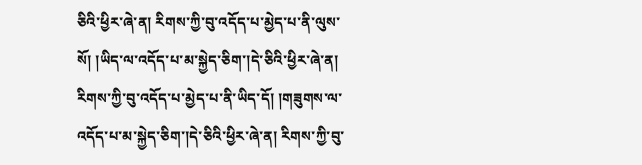ཅིའི་ཕྱིར་ཞེ་ན། རིགས་ཀྱི་བུ་འདོད་པ་མྱེད་པ་ནི་ལུས་སོ། །ཡིད་ལ་འདོད་པ་མ་སྐྱེད་ཅིག་།དེ་ཅིའི་ཕྱིར་ཞེ་ན། རིགས་ཀྱི་བུ་འདོད་པ་མྱེད་པ་ནི་ཡིད་དོ། །གཟུགས་ལ་འདོད་པ་མ་སྐྱེད་ཅིག་།དེ་ཅིའི་ཕྱིར་ཞེ་ན། རིགས་ཀྱི་བུ་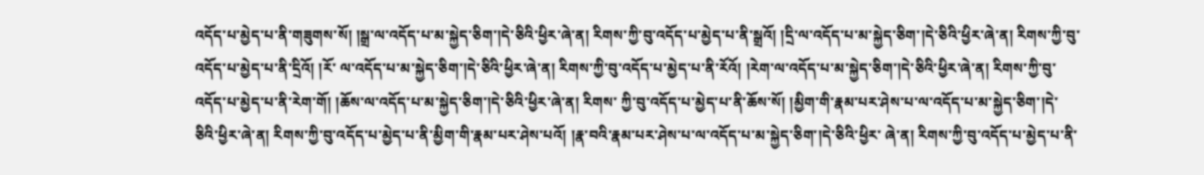འདོད་པ་མྱེད་པ་ནི་གཟུགས་སོ། །སྒྲ་ལ་འདོད་པ་མ་སྐྱེད་ཅིག་།དེ་ཅིའི་ཕྱིར་ཞེ་ན། རིགས་ཀྱི་བུ་འདོད་པ་མྱེད་པ་ནི་སྒྲའོ། །དྲི་ལ་འདོད་པ་མ་སྐྱེད་ཅིག་།དེ་ཅིའི་ཕྱིར་ཞེ་ན། རིགས་ཀྱི་བུ་འདོད་པ་མྱེད་པ་ནི་དྲིའོ། །རོ་ ལ་འདོད་པ་མ་སྐྱེད་ཅིག་།དེ་ཅིའི་ཕྱིར་ཞེ་ན། རིགས་ཀྱི་བུ་འདོད་པ་མྱེད་པ་ནི་རོའོ། །རེག་ལ་འདོད་པ་མ་སྐྱེད་ཅིག་།དེ་ཅིའི་ཕྱིར་ཞེ་ན། རིགས་ཀྱི་བུ་འདོད་པ་མྱེད་པ་ནི་རེག་གོ། །ཆོས་ལ་འདོད་པ་མ་སྐྱེད་ཅིག་།དེ་ཅིའི་ཕྱིར་ཞེ་ན། རིགས་ ཀྱི་བུ་འདོད་པ་མྱེད་པ་ནི་ཆོས་སོ། །མྱིག་གི་རྣམ་པར་ཤེས་པ་ལ་འདོད་པ་མ་སྐྱེད་ཅིག་།དེ་ཅིའི་ཕྱིར་ཞེ་ན། རིགས་ཀྱི་བུ་འདོད་པ་མྱེད་པ་ནི་མྱིག་གི་རྣམ་པར་ཤེས་པའོ། །རྣ་བའི་རྣམ་པར་ཤེས་པ་ལ་འདོད་པ་མ་སྐྱེད་ཅིག་།དེ་ཅིའི་ཕྱིར་ ཞེ་ན། རིགས་ཀྱི་བུ་འདོད་པ་མྱེད་པ་ནི་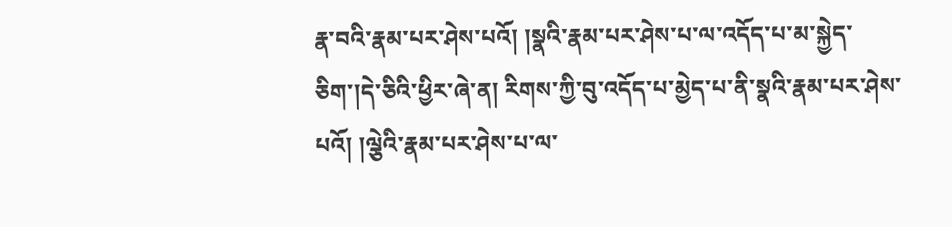རྣ་བའི་རྣམ་པར་ཤེས་པའོ། །སྣའི་རྣམ་པར་ཤེས་པ་ལ་འདོད་པ་མ་སྐྱེད་ཅིག་།དེ་ཅིའི་ཕྱིར་ཞེ་ན། རིགས་ཀྱི་བུ་འདོད་པ་མྱེད་པ་ནི་སྣའི་རྣམ་པར་ཤེས་པའོ། །ལྕེའི་རྣམ་པར་ཤེས་པ་ལ་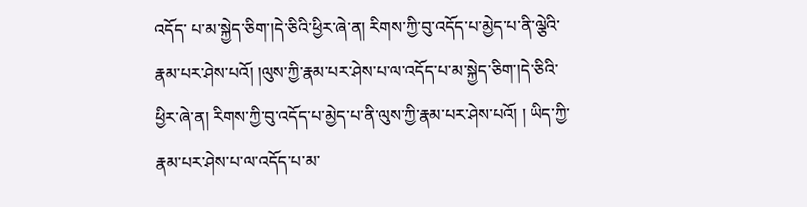འདོད་ པ་མ་སྐྱེད་ཅིག་།དེ་ཅིའི་ཕྱིར་ཞེ་ན། རིགས་ཀྱི་བུ་འདོད་པ་མྱེད་པ་ནི་ལྕེའི་རྣམ་པར་ཤེས་པའོ། །ལུས་ཀྱི་རྣམ་པར་ཤེས་པ་ལ་འདོད་པ་མ་སྐྱེད་ཅིག་།དེ་ཅིའི་ཕྱིར་ཞེ་ན། རིགས་ཀྱི་བུ་འདོད་པ་མྱེད་པ་ནི་ལུས་ཀྱི་རྣམ་པར་ཤེས་པའོ། ། ཡིད་ཀྱི་རྣམ་པར་ཤེས་པ་ལ་འདོད་པ་མ་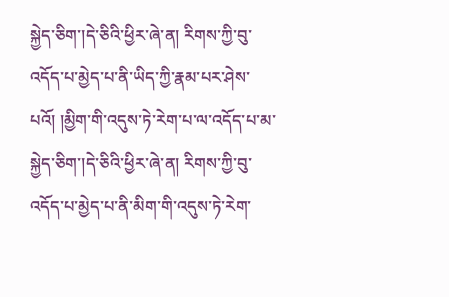སྐྱེད་ཅིག་།དེ་ཅིའི་ཕྱིར་ཞེ་ན། རིགས་ཀྱི་བུ་འདོད་པ་མྱེད་པ་ནི་ཡིད་ཀྱི་རྣམ་པར་ཤེས་པའོ། །མྱིག་གི་འདུས་ཏེ་རེག་པ་ལ་འདོད་པ་མ་སྐྱེད་ཅིག་།དེ་ཅིའི་ཕྱིར་ཞེ་ན། རིགས་ཀྱི་བུ་ འདོད་པ་མྱེད་པ་ནི་མིག་གི་འདུས་ཏེ་རེག་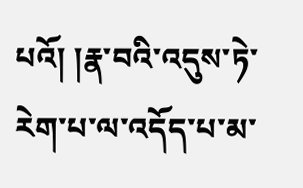པའོ། །རྣ་བའི་འདུས་ཏེ་རེག་པ་ལ་འདོད་པ་མ་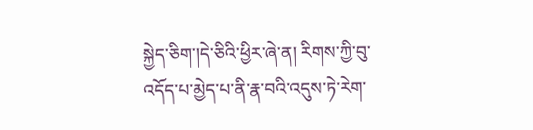སྐྱེད་ཅིག་།དེ་ཅིའི་ཕྱིར་ཞེ་ན། རིགས་ཀྱི་བུ་འདོད་པ་མྱེད་པ་ནི་རྣ་བའི་འདུས་ཏེ་རེག་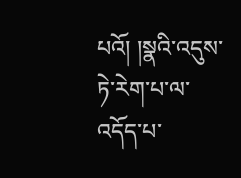པའོ། །སྣའི་འདུས་ཏེ་རེག་པ་ལ་འདོད་པ་